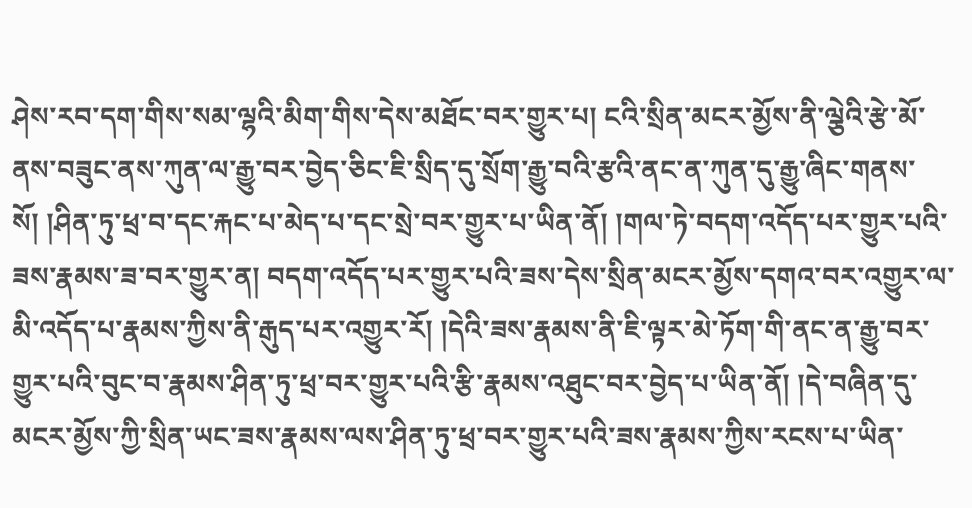ཤེས་རབ་དག་གིས་སམ་ལྷའི་མིག་གིས་དེས་མཐོང་བར་གྱུར་པ། ངའི་སྲིན་མངར་མྱོས་ནི་ལྕེའི་རྩེ་མོ་ནས་བཟུང་ནས་ཀུན་ལ་རྒྱུ་བར་བྱེད་ཅིང་ཇི་སྲིད་དུ་སྲོག་རྒྱུ་བའི་རྩའི་ནང་ན་ཀུན་དུ་རྒྱུ་ཞིང་གནས་སོ། །ཤིན་ཏུ་ཕྲ་བ་དང་རྐང་པ་མེད་པ་དང་སྲེ་བར་གྱུར་པ་ཡིན་ནོ། །གལ་ཏེ་བདག་འདོད་པར་གྱུར་པའི་ཟས་རྣམས་ཟ་བར་གྱུར་ན། བདག་འདོད་པར་གྱུར་པའི་ཟས་དེས་སྲིན་མངར་མྱོས་དགའ་བར་འགྱུར་ལ་མི་འདོད་པ་རྣམས་ཀྱིས་ནི་རྒུད་པར་འགྱུར་རོ། །དེའི་ཟས་རྣམས་ནི་ཇི་ལྟར་མེ་ཏོག་གི་ནང་ན་རྒྱུ་བར་གྱུར་པའི་བུང་བ་རྣམས་ཤིན་ཏུ་ཕྲ་བར་གྱུར་པའི་རྩི་རྣམས་འཐུང་བར་བྱེད་པ་ཡིན་ནོ། །དེ་བཞིན་དུ་མངར་མྱོས་ཀྱི་སྲིན་ཡང་ཟས་རྣམས་ལས་ཤིན་ཏུ་ཕྲ་བར་གྱུར་པའི་ཟས་རྣམས་ཀྱིས་རངས་པ་ཡིན་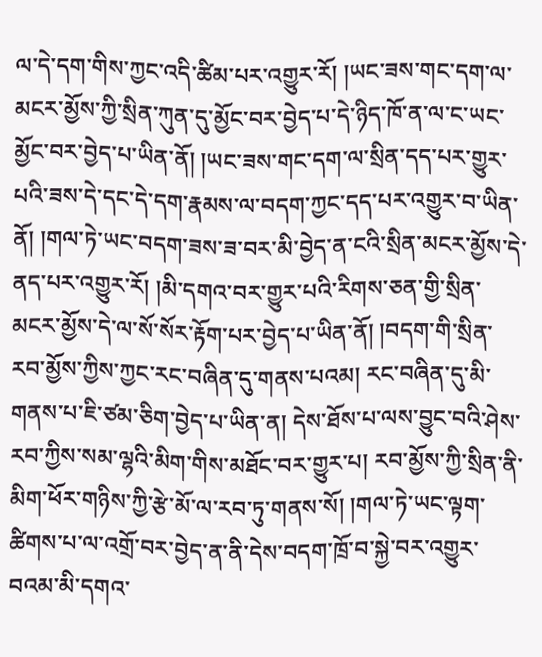ལ་དེ་དག་གིས་ཀྱང་འདི་ཚིམ་པར་འགྱུར་རོ། །ཡང་ཟས་གང་དག་ལ་མངར་མྱོས་ཀྱི་སྲིན་ཀུན་དུ་མྱོང་བར་བྱེད་པ་དེ་ཉིད་ཁོ་ན་ལ་ང་ཡང་མྱོང་བར་བྱེད་པ་ཡིན་ནོ། །ཡང་ཟས་གང་དག་ལ་སྲིན་དད་པར་གྱུར་པའི་ཟས་དེ་དང་དེ་དག་རྣམས་ལ་བདག་ཀྱང་དད་པར་འགྱུར་བ་ཡིན་ནོ། །གལ་ཏེ་ཡང་བདག་ཟས་ཟ་བར་མི་བྱེད་ན་ངའི་སྲིན་མངར་མྱོས་དེ་ནད་པར་འགྱུར་རོ། །མི་དགའ་བར་གྱུར་པའི་རིགས་ཅན་གྱི་སྲིན་མངར་མྱོས་དེ་ལ་སོ་སོར་རྟོག་པར་བྱེད་པ་ཡིན་ནོ། །བདག་གི་སྲིན་རབ་མྱོས་ཀྱིས་ཀྱང་རང་བཞིན་དུ་གནས་པའམ། རང་བཞིན་དུ་མི་གནས་པ་ཇི་ཙམ་ཅིག་བྱེད་པ་ཡིན་ན། དེས་ཐོས་པ་ལས་བྱུང་བའི་ཤེས་རབ་ཀྱིས་སམ་ལྷའི་མིག་གིས་མཐོང་བར་གྱུར་པ། རབ་མྱོས་ཀྱི་སྲིན་ནི་མིག་ཕོར་གཉིས་ཀྱི་རྩེ་མོ་ལ་རབ་ཏུ་གནས་སོ། །གལ་ཏེ་ཡང་ལྟག་ཚིགས་པ་ལ་འགྲོ་བར་བྱེད་ན་ནི་དེས་བདག་ཁྲོ་བ་སྐྱེ་བར་འགྱུར་བའམ་མི་དགའ་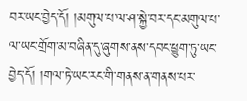བར་ཡང་བྱེད་དོ། །མགུལ་པ་ལ་ཤ་སྐྱེ་བར་དང་མགུལ་པ་ལ་ཡང་གྲོག་མ་བཞིན་དུ་ཞུགས་ནས་དབང་ཕྱུག་ཏུ་ཡང་བྱེད་དོ། །གལ་ཏེ་ཡང་རང་གི་གནས་ན་གནས་པར་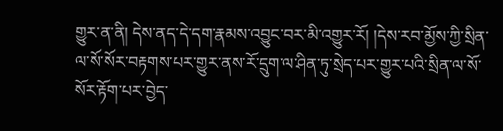གྱུར་ན་ནི། དེས་ནད་དེ་དག་རྣམས་འབྱུང་བར་མི་འགྱུར་རོ། །དེས་རབ་མྱོས་ཀྱི་སྲིན་ལ་སོ་སོར་བརྟགས་པར་གྱུར་ནས་རོ་དྲུག་ལ་ཤིན་ཏུ་སྲེད་པར་གྱུར་པའི་སྲིན་ལ་སོ་སོར་རྟོག་པར་བྱེད་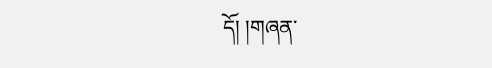དོ། །གཞན་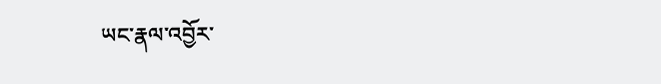ཡང་རྣལ་འབྱོར་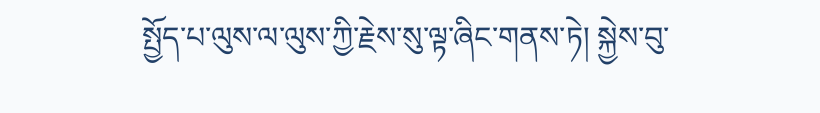སྤྱོད་པ་ལུས་ལ་ལུས་ཀྱི་རྗེས་སུ་ལྟ་ཞིང་གནས་ཏེ། སྐྱེས་བུ་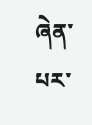ཞེན་པར་